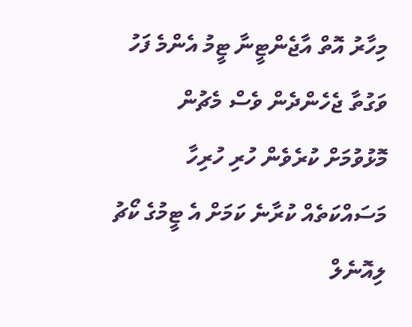މިހާރު އޮތް އާޖެންޓީނާ ޓީމު އެންމެ ފަހު ވަގުތާ ޖެހެންދެން ވެސް މެޗުން މޮޅުވުމަށް ކުރެވެން ހުރި ހުރިހާ މަސައްކަތެއް ކުރާނެ ކަމަށް އެ ޓީމުގެ ކޯޗު ލިއޮނެލް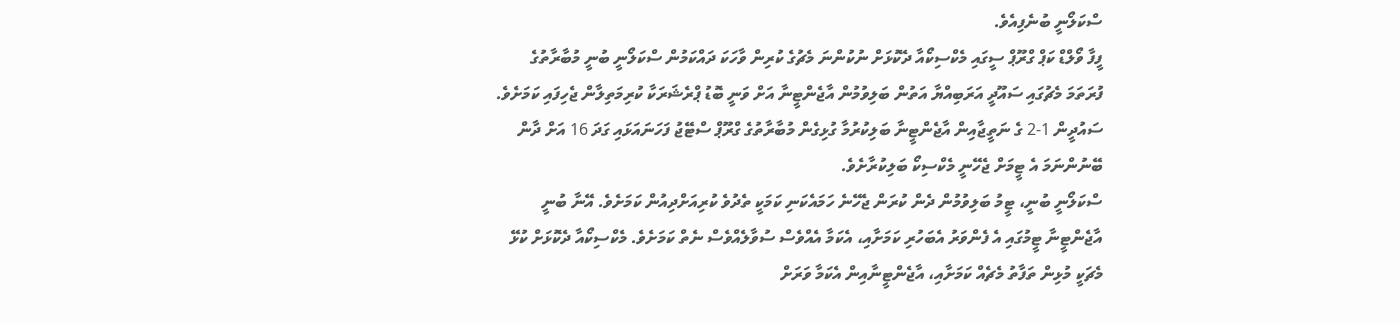ސްކަލޯނީ ބުނެފިއެވެ.
ފީފާ ވޯލްޑް ކަޕް ގްރޫޕް ސީގައި މެކްސިކޯއާ ދެކޮޅަށް ނުކުންނަ މެޗުގެ ކުރިން ވާހަކަ ދައްކަމުން ސްކަލޯނީ ބުނީ މުބާރާތުގެ ފުރަތަމަ މެޗުގައި ސައޫދީ އަރަބިއްޔާ އަތުން ބަލިވުމުން އާޖެންޓީނާ އަށް ވަނީ ބޮޑު ޕްރެޝަރަކާ ކުރިމަތިލާން ޖެހިފައި ކަމަށެވެ. ސައުދީން 1-2 ގެ ނަތީޖާއިން އާޖެންޓީނާ ބަލިކުރުމާ ގުޅިގެން މުބާރާތުގެ ގްރޫޕް ސްޓޭޖު ފަހަނައަޅައި ގަދަ 16 އަށް ދާން ބޭނުންނަމަ އެ ޓީމަށް ޖެހޭނީ މެކްސިކޯ ބަލިކުރާށެވެ.
ސްކަލޯނީ ބުނީ، ޓީމު ބަލިވުމުން ދެން ކުރަން ޖެހޭނެ ހަމައެކަނި ކަމަކީ ތެދުވެ ކުރިއަށްދިއުން ކަމަށެވެ. އޭނާ ބުނީ އާޖެންޓީނާ ޓީމުގައި އެ ފެންވަރު އެބަހުރި ކަމަށާއި، އެކަމާ އެއްވެސް ސުވާލެއްވެސް ނެތް ކަމަށެވެ. މެކްސިކޯއާ ދެކޮޅަށް ކުޅޭ މެޗަކީ މުޅިން ތަފާތު މެޗެއް ކަމަށާއި، އާޖެންޓީނާއިން އެކަމާ ވަރަށް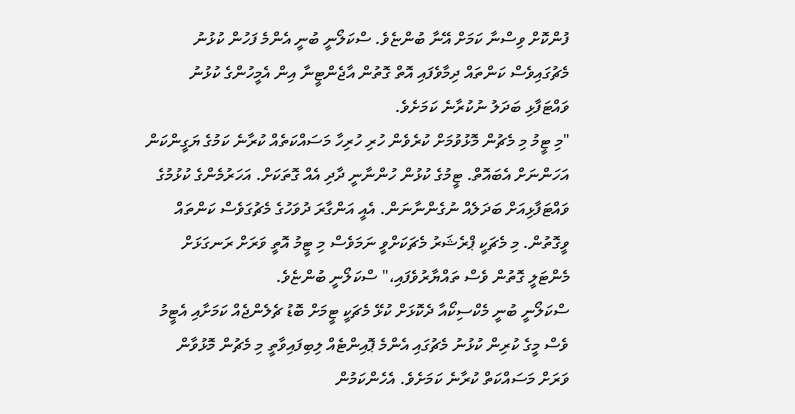ފުންކޮށް ވިސްނާ ކަމަށް އޭނާ ބުންޏެވެ. ސްކަލޯނީ ބުނީ އެންމެ ފަހުން ކުޅުނު މެޗުގައިވެސް ކަންތައް ދިމާވެފައި އޮތް ގޮތުން އާޖެންޓީނާ އިން އެމީހުންގެ ކުޅުނު ވައްޓަފާޅި ބަދަލު ނުކުރާނެ ކަމަށެވެ.
"މި ޓީމު މި މެޗުން މޮޅުވުމަށް ކުރެވެން ހުރި ހުރިހާ މަސައްކަތެއް ކުރާނެ ކަމުގެ ޔަގީންކަން އަހަންނަށް އެބައޮތް. ޓީމުގެ ކުޅުން ހުންނާނީ ދާދި އެއް ގޮތަކަށް. އަހަރުމެންގެ ކުޅުމުގެ ވައްޓަފާޅިއަށް ބަދަލެއް ނުގެންނާނަން. އެއީ އަންގާރަ ދުވަހުގެ މެޗުގަވެސް ކަންތައް ވީގޮތުން. މި މެޗަކީ ޕްރެޝަރު މެޗަކަށްވީ ނަމަވެސް މި ޓީމު އޮތީ ވަރަށް ރަނގަޅަށް މެންޓަލީ ގޮތުން ވެސް ތައްޔާރުވެފައި،" ސްކަލޯނީ ބުންޏެވެ.
ސްކަލޯނީ ބުނީ މެކްސިކޯއާ ދެކޮޅަށް ކުޅޭ މެޗަކީ ޓީމަށް ބޮޑު ޗެލެންޖެއް ކަމަށާއި އެޓީމު ވެސް މީގެ ކުރިން ކުޅުނު މެޗުގައި އެންމެ ޕޮއިންޓެއް ލިބިފައިވާތީ މި މެޗުން މޮޅުވާން ވަރަށް މަސައްކަތް ކުރާނެ ކަމަށެވެ. އެހެންކަމުން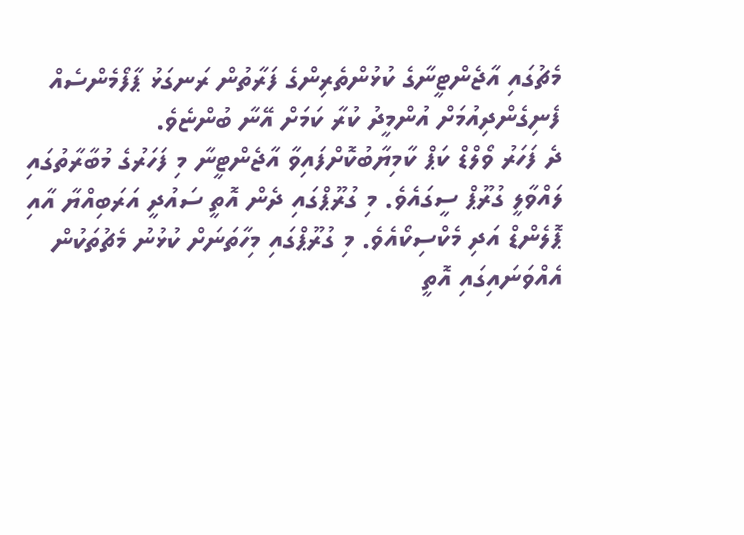މެޗުގައި އާޖެންޓީނާގެ ކުޅުންތެރިންގެ ފަރާތުން ރަނގަޅު ޕާފޯމެންސެއް ފެނިގެންދިއުމަށް އުންމީދު ކުރާ ކަމަށް އޭނާ ބުންޏެވެ.
ދެ ފަހަރު ވޯލްޑް ކަޕް ކާމިޔާބުކޮށްފައިވާ އާޖެންޓީނާ މި ފަހަރުގެ މުބާރާތުގައި ލައްވާލީ ގުރޫޕް ސީގައެވެ. މި ގުރޫޕްގައި ދެން އޮތީ ސައުދީ އަރަބިއްޔާ އާއި ޕޮލެންޑް އަދި މެކްސިކޯއެވެ. މި ގުރޫޕްގައި މިހާތަނަށް ކުޅުނު މެޗުތަކުން އެއްވަނައިގައި އޮތީ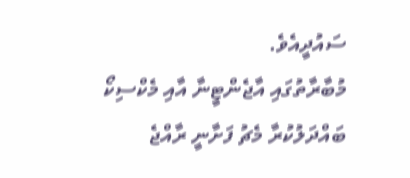ސައުދީއެވެ.
މުބާރާތުގައި އާޖެންޓީނާ އާއި މެކްސިކޯ ބައްދަލުކުރާ މެޗު ފަށާނީ ރާއްޖެ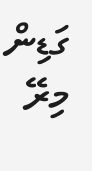ގަޑިން މިރޭ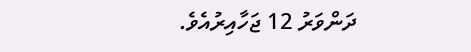ދަންވަރު 12 ޖަހާއިރުއެވެ.